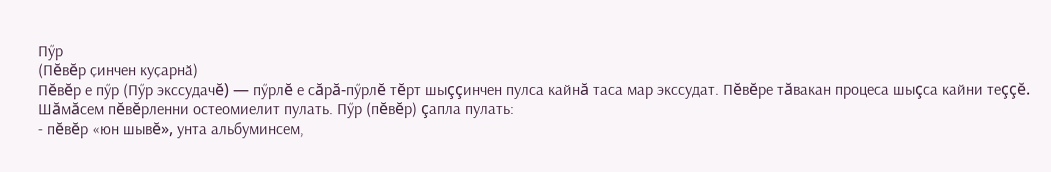Пӳр
(Пĕвĕр ҫинчен куҫарнӑ)
Пĕвĕр е пӳр (Пӳр экссудачĕ) — пӳрлĕ е сăрă-пӳрлĕ тĕрт шыççинчен пулса кайнă таса мар экссудат. Пĕвĕре тăвакан процеса шыçса кайни теççĕ. Шăмăсем пĕвĕрленни остеомиелит пулать. Пӳр (пĕвĕр) çапла пулать:
- пĕвĕр «юн шывĕ», унта альбуминсем,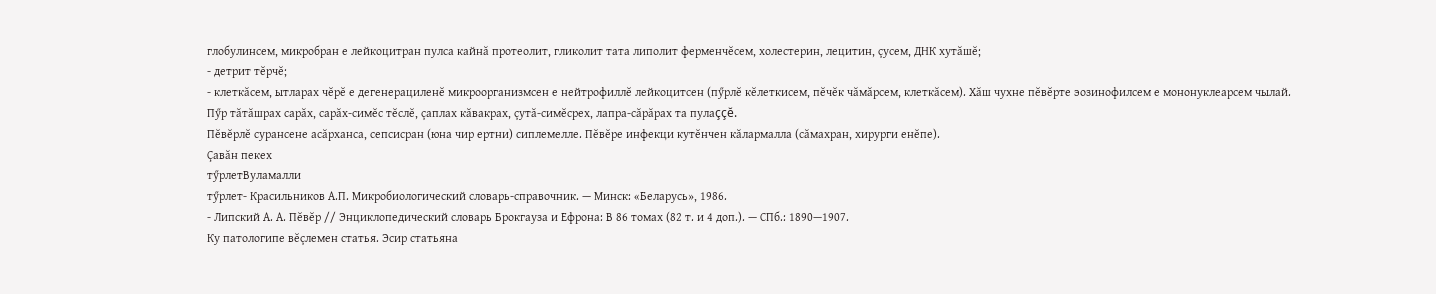глобулинсем, микробран е лейкоцитран пулса кайнă протеолит, гликолит тата липолит ферменчĕсем, холестерин, лецитин, çусем, ДНК хутăшĕ;
- детрит тĕрчĕ;
- клеткăсем, ытларах чĕрĕ е дегенерациленĕ микроорганизмсен е нейтрофиллĕ лейкоцитсен (пӳрлĕ кĕлеткисем, пĕчĕк чăмăрсем, клеткăсем). Хăш чухне пĕвĕрте эозинофилсем е мононуклеарсем чылай.
Пӳр тăтăшрах сарăх, сарăх-симĕс тĕслĕ, çаплах кăвакрах, çутă-симĕсрех, лапра-сăрăрах та пулаççĕ.
Пĕвĕрлĕ сурансене асăрханса, сепсисран (юна чир ертни) сиплемелле. Пĕвĕре инфекци кутĕнчен кăлармалла (сăмахран, хирурги енĕпе).
Çавăн пекех
тӳрлетВуламалли
тӳрлет- Красильников А.П. Микробиологический словарь-справочник. — Минск: «Беларусь», 1986.
- Липский А. А. Пĕвĕр // Энциклопедический словарь Брокгауза и Ефрона: В 86 томах (82 т. и 4 доп.). — СПб.: 1890—1907.
Ку патологипе вĕçлемен статья. Эсир статьяна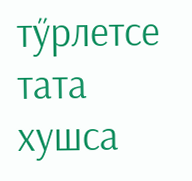тӳрлетсе тата хушса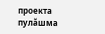проекта пулăшма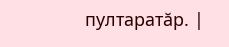пултаратăр. |